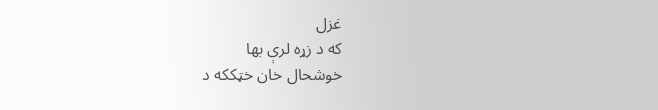غزل
که د زړه لرې بها
خوشحال خان خټککه د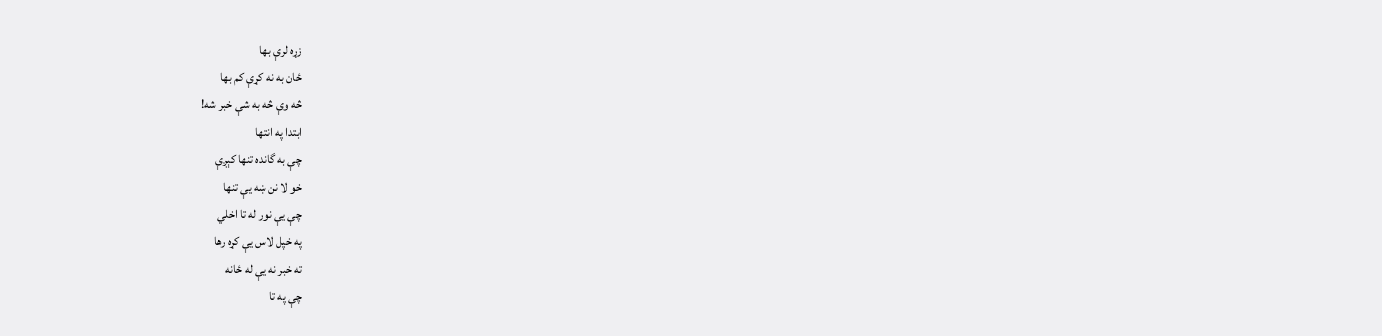زړه لرې بها
ځان به نه کړې کم بها
څه وې څه به شې خبر شه!
ابتدا په انتها
چې به گانده تنها کېږې
خو لا نن ښه يې تنها
چې يې نور له تا اخلي
په خپل لاس يې کړه رها
ته خبر نه يې له ځانه
چې په تا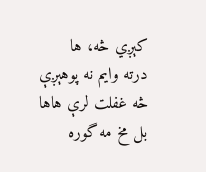کېږي څه، ها
درته وايم نه پوهېږې
څه غفلت لرې هاها
بل مخ مه گوره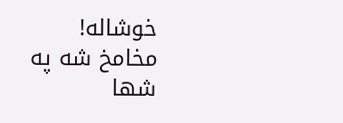خوشاله!
مخامخ شه په شها